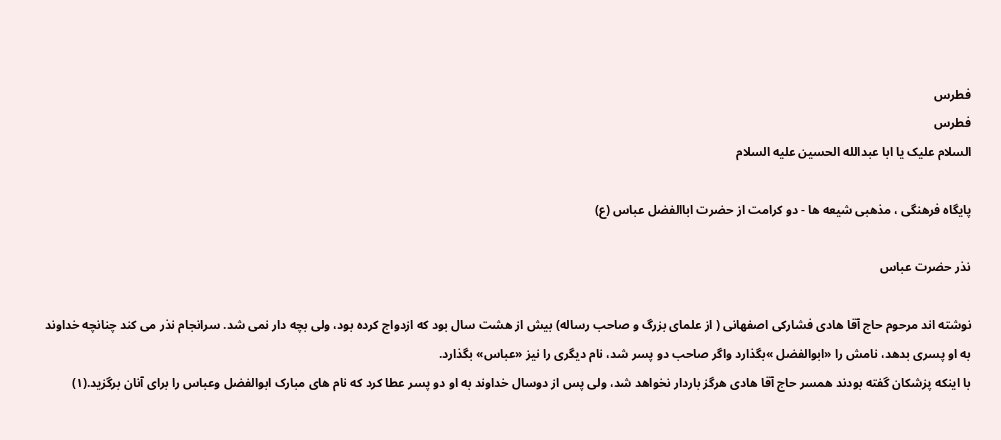فطرس
فطرس
السلام علیک یا ابا عبدالله الحسین علیه السلام

پایگاه فرهنگی ، مذهبی شیعه ها - دو کرامت از حضرت اباالفضل عباس (ع)

نذر حضرت عباس

نوشته اند مرحوم حاج آقا هادی فشارکی اصفهانی ( از علمای بزرگ و صاحب رساله) بیش از هشت سال بود که ازدواج کرده بود، ولی بچه دار نمی شد. سرانجام نذر می کند چنانچه خداوند به او پسری بدهد، نامش را «ابوالفضل »بگذارد واگر صاحب دو پسر شد، نام دیگری را نیز «عباس» بگذارد.
با اینکه پزشکان گفته بودند همسر حاج آقا هادی هرگز باردار نخواهد شد، ولی پس از دوسال خداوند به او دو پسر عطا کرد که نام های مبارک ابوالفضل وعباس را برای آنان برگزید.(۱)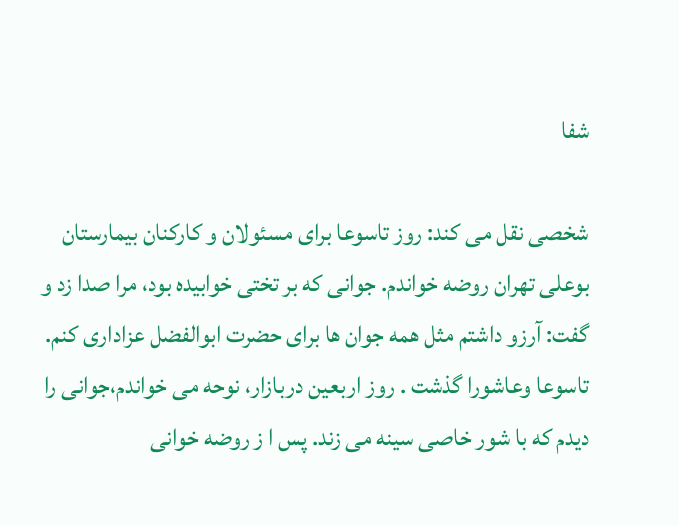شفا

شخصی نقل می کند: روز تاسوعا برای مسئولان و کارکنان بیمارستان بوعلی تهران روضه خواندم. جوانی که بر تختی خوابیده بود، مرا صدا زد و گفت: آرزو داشتم مثل همه جوان ها برای حضرت ابوالفضل عزاداری کنم. تاسوعا وعاشورا گذشت . روز اربعین دربازار، نوحه می خواندم،جوانی را دیدم که با شور خاصی سینه می زند. پس ا ز روضه خوانی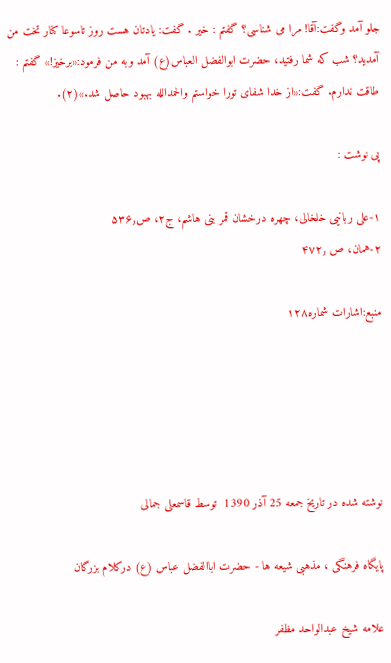جلو آمد وگفت:آقا! مرا می شناسی؟ گفتم : خیر . گفت: یادتان هست روز تاسوعا کنار تخت من آمدید؟ شب که شما رفتید، حضرت ابوالفضل العباس(ع) آمد وبه من فرمود:«برخیز!» گفتم : طاقت ندارم. گفت:«از خدا شفای تورا خواستم والحمدالله بهبود حاصل شد.»(۲).

پی نوشت :

۱-علی ربانیی خلخالی، چهره درخشان قمر بنی هاشم، ج۲، ص۵۳۶٫
۲-همان، ص ۴۷۲٫

منبع:اشارات شماره۱۲۸





نوشته شده در تاريخ جمعه 25 آذر 1390  توسط قاسمعلی جمالی

پایگاه فرهنگی ، مذهبی شیعه ها - حضرت اباالفضل عباس (ع) درکلام بزرگان

علامه شیخ عبدالواحد مظفر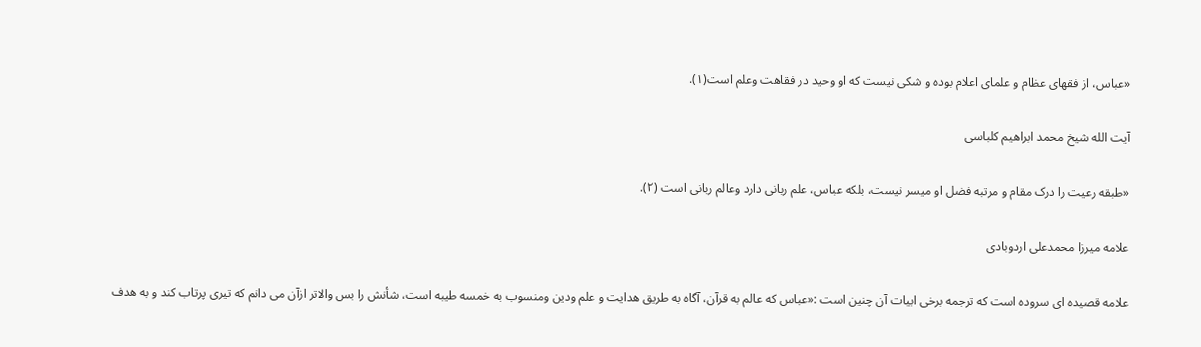«عباس، از فقهای عظام و علمای اعلام بوده و شکی نیست که او وحید در فقاهت وعلم است(۱).

آیت الله شیخ محمد ابراهیم کلباسی

«طبقه رعیت را درک مقام و مرتبه فضل او میسر نیست، بلکه عباس، علم ربانی دارد وعالم ربانی است (۲).

علامه میرزا محمدعلی اردوبادی

علامه قصیده ای سروده است که ترجمه برخی ابیات آن چنین است :«عباس که عالم به قرآن، آگاه به طریق هدایت و علم ودین ومنسوب به خمسه طیبه است، شأنش را بس والاتر ازآن می دانم که تیری پرتاب کند و به هدف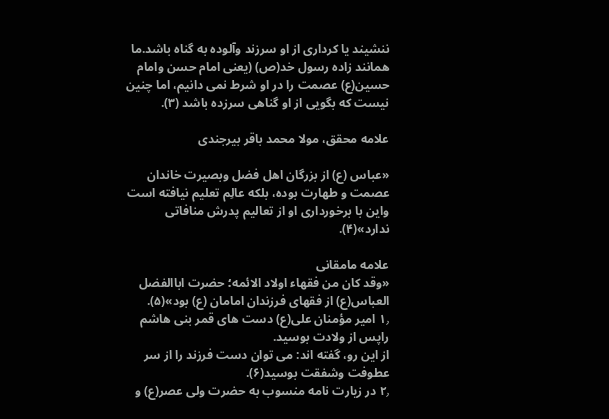ننشیند یا کرداری از او سرزند وآلوده به گناه باشد.ما همانند زاده رسول خد(ص) (یعنی امام حسن وامام حسین(ع) عصمت را در او شرط نمی دانیم، اما چنین نیست که بگویی از او گناهی سرزده باشد (۳).

علامه محقق، مولا محمد باقر بیرجندی

«عباس (ع) از بزرگان اهل فضل وبصیرت خاندان عصمت و طهارت بوده، بلکه عالِم تعلیم نیافته است واین با برخورداری او از تعالیم پدرش منافاتی ندارد»(۴).

علامه مامقانی
«وقد کان من فقهاء اولاد الائمه؛ حضرت اباالفضل العباس(ع) از فقهای فرزندان امامان (ع) بود»(۵).
۱٫ امیر مؤمنان علی(ع) دست های قمر بنی هاشم راپس از ولادت بوسید.
از این رو، گفته اند: می توان دست فرزند را از سر عطوفت وشفقت بوسید(۶).
۲٫ در زیارت نامه منسوب به حضرت ولی عصر(ع) و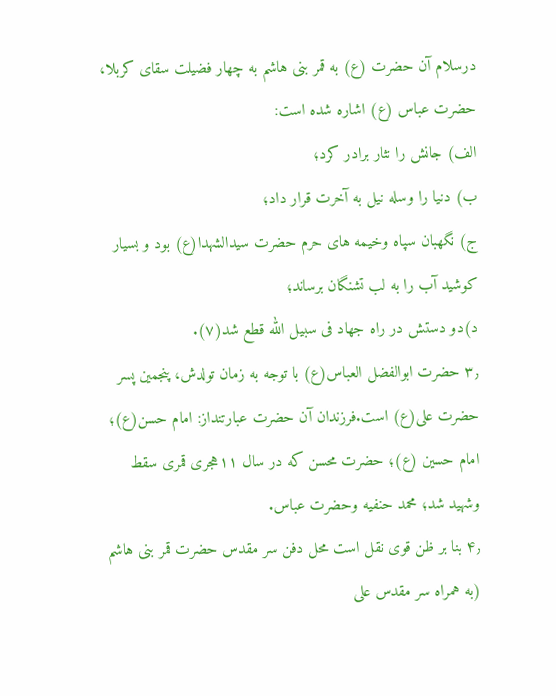درسلام آن حضرت (ع) به قمر بنی هاشم به چهار فضیلت سقای کربلا، حضرت عباس (ع) اشاره شده است:
الف) جانش را نثار برادر کرد؛
ب) دنیا را وسله نیل به آخرت قرار داد؛
ج) نگهبان سپاه وخیمه های حرم حضرت سیدالشهدا(ع) بود و بسیار کوشید آب را به لب تشنگان برساند؛
د)دو دستش در راه جهاد فی سبیل الله قطع شد(۷).
۳٫ حضرت ابوالفضل العباس(ع) با توجه به زمان تولدش، پنجمین پسر حضرت علی(ع) است.فرزندان آن حضرت عبارتنداز: امام حسن(ع)؛ امام حسین (ع)؛ حضرت محسن که در سال ۱۱هجری قمری سقط وشهید شد؛ محمد حنفیه وحضرت عباس.
۴٫ بنا بر ظن قوی نقل است محل دفن سر مقدس حضرت قمر بنی هاشم (به همراه سر مقدس علی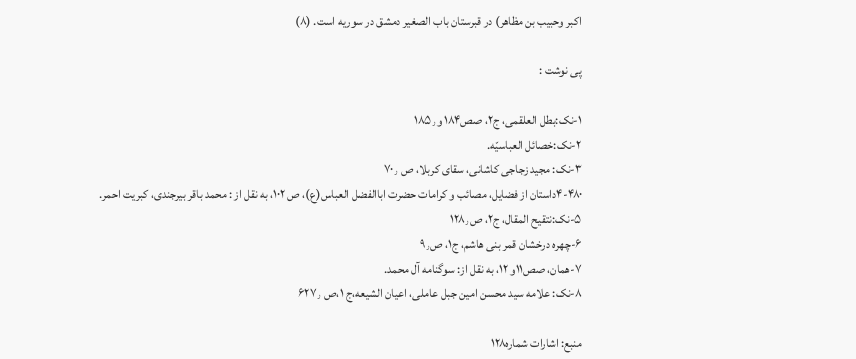اکبر وحبیب بن مظاهر) در قبرستان باب الصغیر دمشق در سوریه است. (۸)

پی نوشت :

۱-نک:بطل العلقمی، ج۲، صص۱۸۴ و۱۸۵٫
۲-نک:خصائل العباسیّه.
۳-نک: مجید زجاجی کاشانی، سقای کربلا، ص ۷۰٫
۴-۴۸۰داستان از فضایل، مصائب و کرامات حضرت اباالفضل العباس(ع)، ص ۱۰۲، به نقل از : محمد باقر بیرجندی، کبریت احمر.
۵-نک:نتقیح المقال، ج۲، ص۱۲۸٫
۶-چهره درخشان قمر بنی هاشم، ج۱، ص۹٫
۷-همان، صص۱۱و ۱۲، به نقل از: سوگنامه آل محمد.
۸-نک: علامه سید محسن امین جبل عاملی، اعیان الشیعه،ج ۱،ص ۶۲۷٫

منبع: اشارات شماره۱۲۸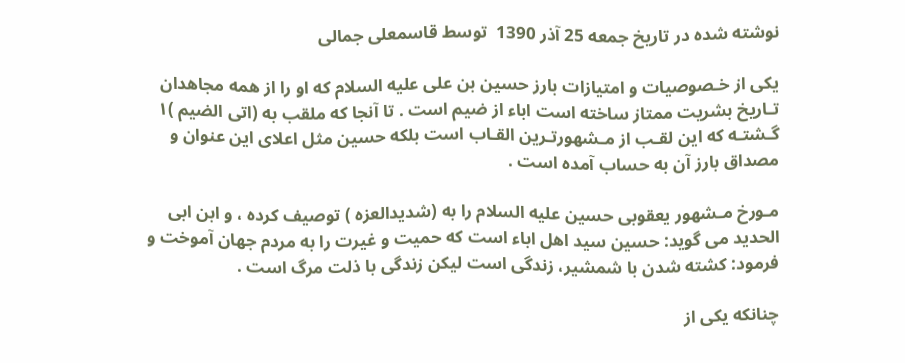نوشته شده در تاريخ جمعه 25 آذر 1390  توسط قاسمعلی جمالی

یکى از خـصوصیات و امتیازات بارز حسین بن على علیه السلام که او را از همه مجاهدان تـاریخ بشریت ممتاز ساخته است اباء از ضیم است . تا آنجا که ملقب به (اتى الضیم )۱ گـشتـه که این لقـب از مـشهورتـرین القـاب است بلکه حسین مثل اعلاى این عنوان و مصداق بارز آن به حساب آمده است .

مـورخ مـشهور یعقوبى حسین علیه السلام را به (شدیدالعزه ) توصیف کرده ، و ابن ابى الحدید مى گوید: حسین سید اهل اباء است که حمیت و غیرت را به مردم جهان آموخت و فرمود: کشته شدن با شمشیر، زندگى است لیکن زندگى با ذلت مرگ است .

چنانکه یکى از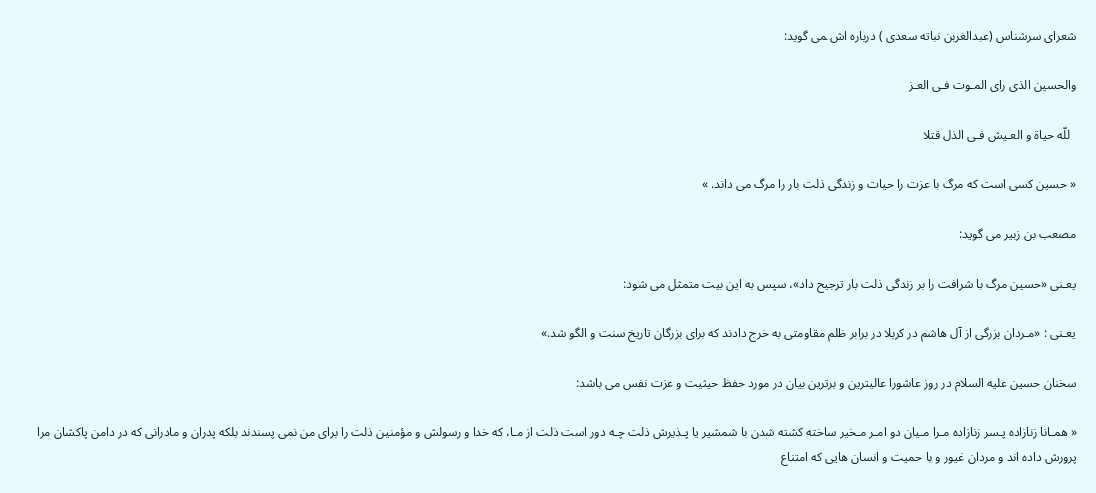شعراى سرشناس (عبدالغربن نباته سعدى ) درباره اش ‍مى گوید:

والحسین الذى راى المـوت فـى العـز

  للّه حیاة و العـیش فـى الذل قتلا

« حسین کسى است که مرگ با عزت را حیات و زندگى ذلت بار را مرگ مى داند. »

مصعب بن زبیر مى گوید:

یعـنى «حسین مرگ با شرافت را بر زندگى ذلت بار ترجیح داد»، سپس به این بیت متمثل مى شود:

یعـنى : «مـردان بزرگى از آل هاشم در کربلا در برابر ظلم مقاومتى به خرج دادند که براى بزرگان تاریخ سنت و الگو شد.»

سخنان حسین علیه السلام در روز عاشورا عالیترین و برترین بیان در مورد حفظ حیثیت و عزت نفس مى باشد:

« همـانا زنازاده پـسر زنازاده مـرا مـیان دو امـر مـخیر ساخته کشته شدن با شمشیر یا پـذیرش ذلت چـه دور است ذلت از مـا، که خدا و رسولش و مؤمنین ذلت را براى من نمى پسندند بلکه پدران و مادرانى که در دامن پاکشان مرا پرورش داده اند و مردان غیور و با حمیت و انسان هایی که امتناع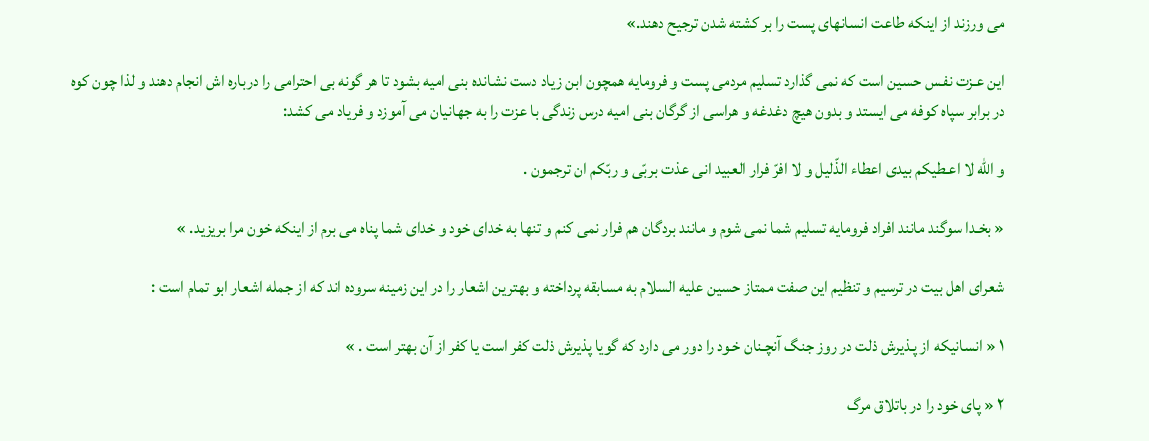مى ورزند از اینکه طاعت انسانهاى پست را بر کشته شدن ترجیح دهند.»

این عـزت نفـس حسین است که نمى گذارد تسلیم مردمى پست و فرومایه همچون ابن زیاد دست نشانده بنى امیه بشود تا هر گونه بى احترامى را درباره اش انجام دهند و لذا چون کوه در برابر سپاه کوفه مى ایستد و بدون هیچ دغدغه و هراسى از گرگان بنى امیه درس زندگى با عزت را به جهانیان مى آموزد و فریاد مى کشد:

و الله لا اعـطیکم بیدى اعطاء الذّلیل و لا افرّ فرار العبید انى عذت بربّى و ربّکم ان ترجمون .

« بخـدا سوگند مانند افراد فرومایه تسلیم شما نمى شوم و مانند بردگان هم فرار نمى کنم و تنها به خداى خود و خداى شما پناه مى برم از اینکه خون مرا بریزید. »

شعراى اهل بیت در ترسیم و تنظیم این صفت ممتاز حسین علیه السلام به مسابقه پرداخته و بهترین اشعار را در این زمینه سروده اند که از جمله اشعار ابو تمام است :

۱ « انسانیکه از پـذیرش ذلت در روز جنگ آنچـنان خـود را دور مى دارد که گویا پذیرش ذلت کفر است یا کفر از آن بهتر است . »

۲ « پاى خود را در باتلاق مرگ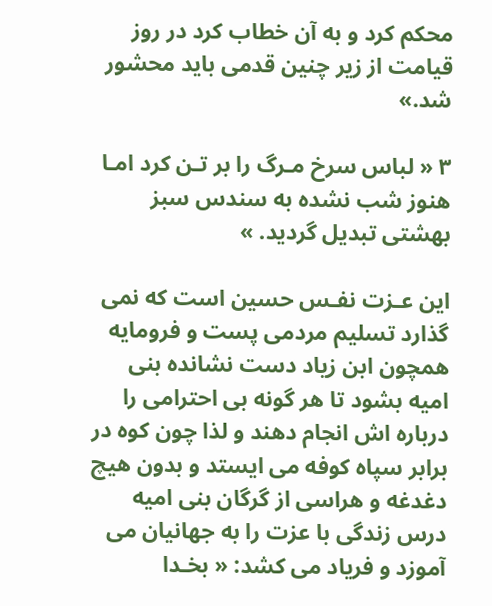محکم کرد و به آن خطاب کرد در روز قیامت از زیر چنین قدمى باید محشور شد.»

۳ « لباس سرخ مـرگ را بر تـن کرد امـا هنوز شب نشده به سندس سبز بهشتى تبدیل گردید. »

این عـزت نفـس حسین است که نمى گذارد تسلیم مردمى پست و فرومایه همچون ابن زیاد دست نشانده بنى امیه بشود تا هر گونه بى احترامى را درباره اش انجام دهند و لذا چون کوه در برابر سپاه کوفه مى ایستد و بدون هیچ دغدغه و هراسى از گرگان بنى امیه درس زندگى با عزت را به جهانیان مى آموزد و فریاد مى کشد: « بخـدا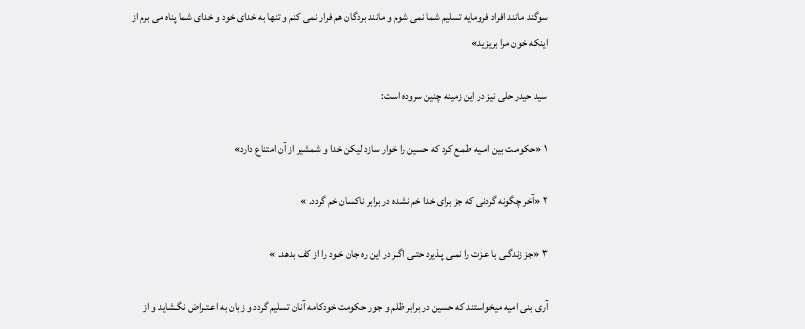سوگند مانند افراد فرومایه تسلیم شما نمى شوم و مانند بردگان هم فرار نمى کنم و تنها به خداى خود و خداى شما پناه مى برم از اینکه خون مرا بریزید»

سید حیدر حلى نیز در این زمینه چنین سروده است:

۱ «حکومـت بین امـیه طمـع کرد که حسین را خوار سازد لیکن خدا و شمشیر از آن امتناع دارد»

۲ «آخر چگونه گردنى که جز براى خدا خم نشده در برابر ناکسان خم گردد. »

۳ «جز زندگـى با عـزت را نمـى پـذیرد حتـى اگـر در این ره جان خـود را از کف بدهد. »

آرى بنى امیه میخواستند که حسین در برابر ظلم و جور حکومت خودکامه آنان تسلیم گردد و زبان به اعـتـراض نگـشاید و از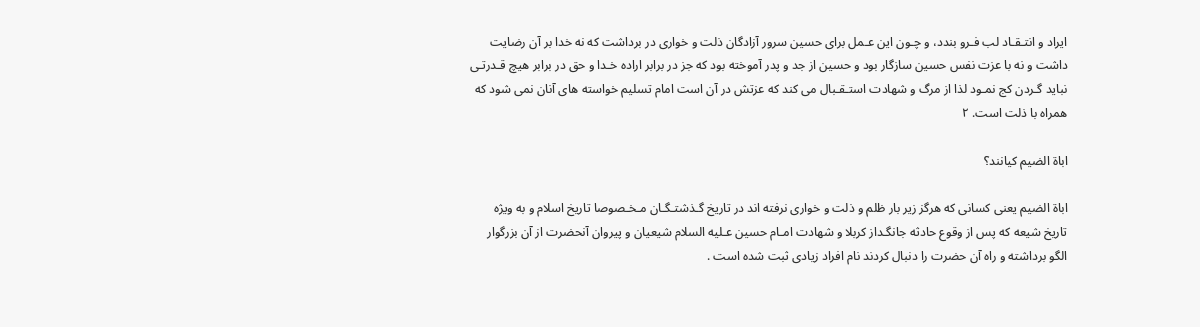ایراد و انتـقـاد لب فـرو بندد، و چـون این عـمل براى حسین سرور آزادگان ذلت و خوارى در برداشت که نه خدا بر آن رضایت داشت و نه با عزت نفس حسین سازگار بود و حسین از جد و پدر آموخته بود که جز در برابر اراده خـدا و حق در برابر هیچ قـدرتـى نباید گـردن کج نمـود لذا از مرگ و شهادت استـقـبال مى کند که عزتش در آن است امام تسلیم خواسته هاى آنان نمى شود که همراه با ذلت است. ۲

اباة الضیم کیانند؟

اباة الضیم یعنى کسانى که هرگز زیر بار ظلم و ذلت و خوارى نرفته اند در تاریخ گـذشتـگـان مـخـصوصا تاریخ اسلام و به ویژه تاریخ شیعه که پس از وقوع حادثه جانگـداز کربلا و شهادت امـام حسین عـلیه السلام شیعیان و پیروان آنحضرت از آن بزرگوار الگو برداشته و راه آن حضرت را دنبال کردند نام افراد زیادى ثبت شده است .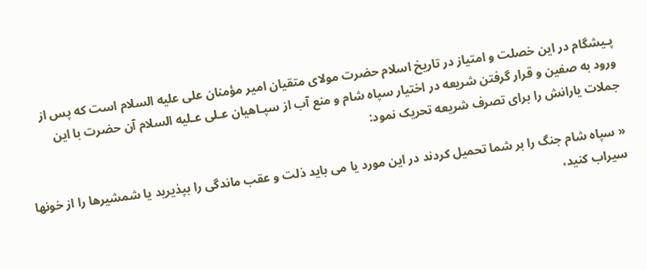پـیشگام در این خصلت و امتیاز در تاریخ اسلام حضرت مولاى متقیان امیر مؤمنان على علیه السلام است که پس از ورود به صفین و قرار گرفتن شریعه در اختیار سپاه شام و منع آب از سپـاهیان عـلى عـلیه السلام آن حضرت با این جملات یارانش را براى تصرف شریعه تحریک نمود:

« سپاه شام جنگ را بر شما تحمیل کردند در این مورد یا مى باید ذلت و عقب ماندگى را بپذیرید یا شمشیرها را از خونها سیراب کنید،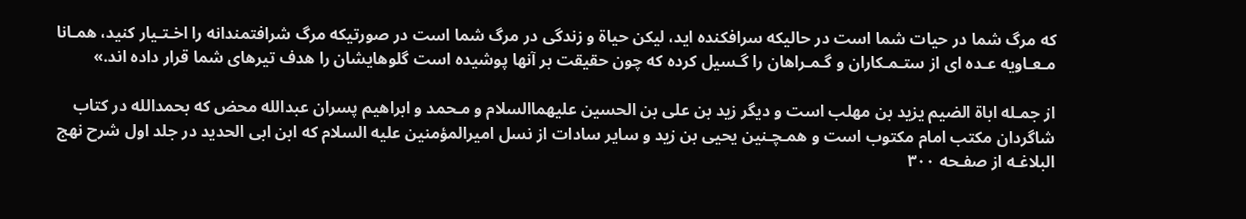که مرگ شما در حیات شما است در حالیکه سرافکنده اید، لیکن حیاة و زندگى در مرگ شما است در صورتیکه مرگ شرافتمندانه را اخـتـیار کنید، همـانا مـعـاویه عـده اى از ستـمـکاران و گـمـراهان را گـسیل کرده که چون حقیقت بر آنها پوشیده است گلوهایشان را هدف تیرهاى شما قرار داده اند.»

از جمـله اباة الضیم یزید بن مهلب است و دیگر زید بن على بن الحسین علیهماالسلام و مـحمد و ابراهیم پسران عبدالله محض که بحمدالله در کتاب شاگردان مکتب امام مکتوب است و همـچـنین یحیى بن زید و سایر سادات از نسل امیرالمؤمنین علیه السلام که ابن ابى الحدید در جلد اول شرح نهج البلاغـه از صفـحه ۳۰۰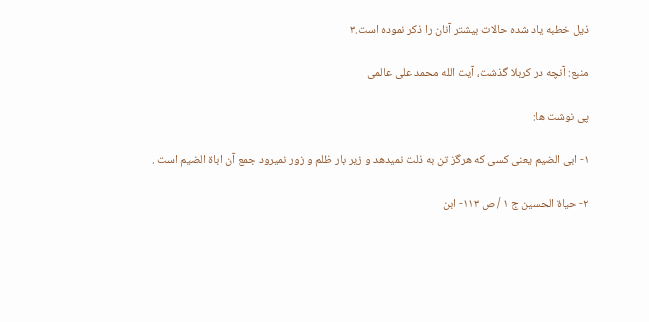ذیل خطبه یاد شده حالات بیشتر آنان را ذکر نموده است.۳

منبع: آنچه در کربلا گذشت، آیت الله محمد على عالمى

پی نوشت ها:

۱- ابى الضیم یعنى کسى که هرگز تن به ذلت نمیدهد و زیر بار ظلم و زور نمیرود جمع آن اباة الضیم است .

۲- حیاة الحسین ج ۱ / ص ۱۱۳- ابن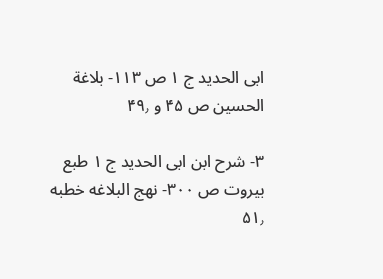ابى الحدید ج ۱ ص ۱۱۳- بلاغة الحسین ص ۴۵ و ۴۹٫

۳- شرح ابن ابى الحدید ج ۱ طبع بیروت ص ۳۰۰- نهج البلاغه خطبه ۵۱٫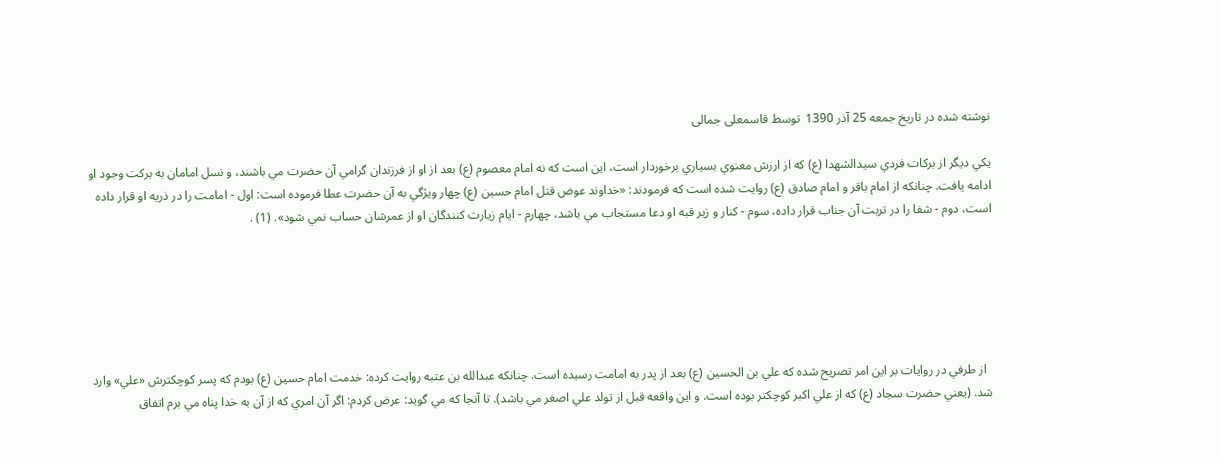نوشته شده در تاريخ جمعه 25 آذر 1390  توسط قاسمعلی جمالی

يکي ديگر از برکات فردي سيدالشهدا (ع) که از ارزش معنوي بسياري برخوردار است، اين است که نه امام معصوم (ع) بعد از او از فرزندان گرامي آن حضرت مي باشند، و نسل امامان به برکت وجود او ادامه يافت. چنانکه از امام باقر و امام صادق (ع) روايت شده است که فرمودند: «خداوند عوض قتل امام حسين (ع) چهار ويژگي به آن حضرت عطا فرموده است: اول - امامت را در ذريه او قرار داده است، دوم - شفا را در تربت آن جناب قرار داده، سوم - کنار و زير قبه او دعا مستجاب مي باشد، چهارم - ايام زيارت کنندگان او از عمرشان حساب نمي شود». (1) .






  از طرفي در روايات بر اين امر تصريح شده که علي بن الحسين (ع) بعد از پدر به امامت رسيده است. چنانکه عبدالله بن عتبه روايت کرده: خدمت امام حسين (ع) بودم که پسر کوچکترش «علي» وارد شد. (يعني حضرت سجاد (ع) که از علي اکبر کوچکتر بوده است. و اين واقعه قبل از تولد علي اصغر مي باشد). تا آنجا که مي گويد: عرض کردم: اگر آن امري که از آن به خدا پناه مي برم اتفاق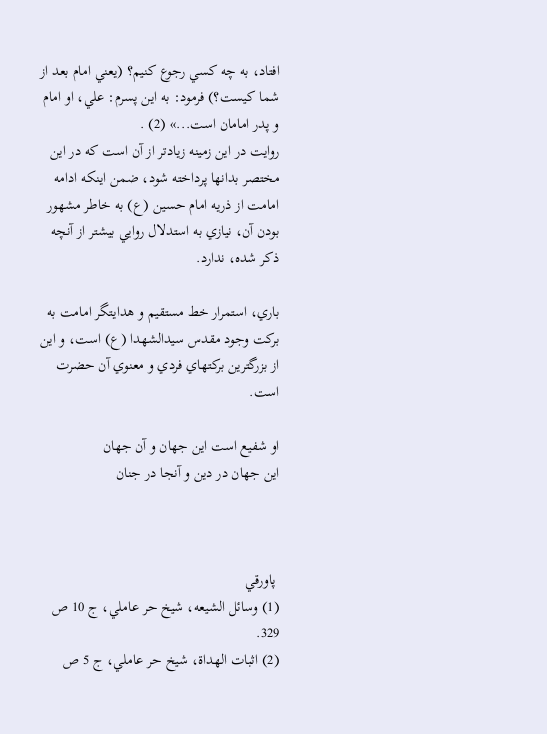افتاد، به چه کسي رجوع کنيم؟ (يعني امام بعد از شما کيست؟) فرمود: به اين پسرم: علي، او امام و پدر امامان است...» (2) .
روايت در اين زمينه زيادتر از آن است که در اين مختصر بدانها پرداخته شود، ضمن اينکه ادامه امامت از ذريه امام حسين (ع) به خاطر مشهور بودن آن، نيازي به استدلال روايي بيشتر از آنچه ذکر شده، ندارد.

باري، استمرار خط مستقيم و هدايتگر امامت به برکت وجود مقدس سيدالشهدا (ع) است، و اين از بزرگترين برکتهاي فردي و معنوي آن حضرت است.

او شفيع است اين جهان و آن جهان                         اين جهان در دين و آنجا در جنان



 پاورقي
(1) وسائل الشيعه، شيخ حر عاملي، ج 10 ص 329.
(2) اثبات الهداة، شيخ حر عاملي، ج 5 ص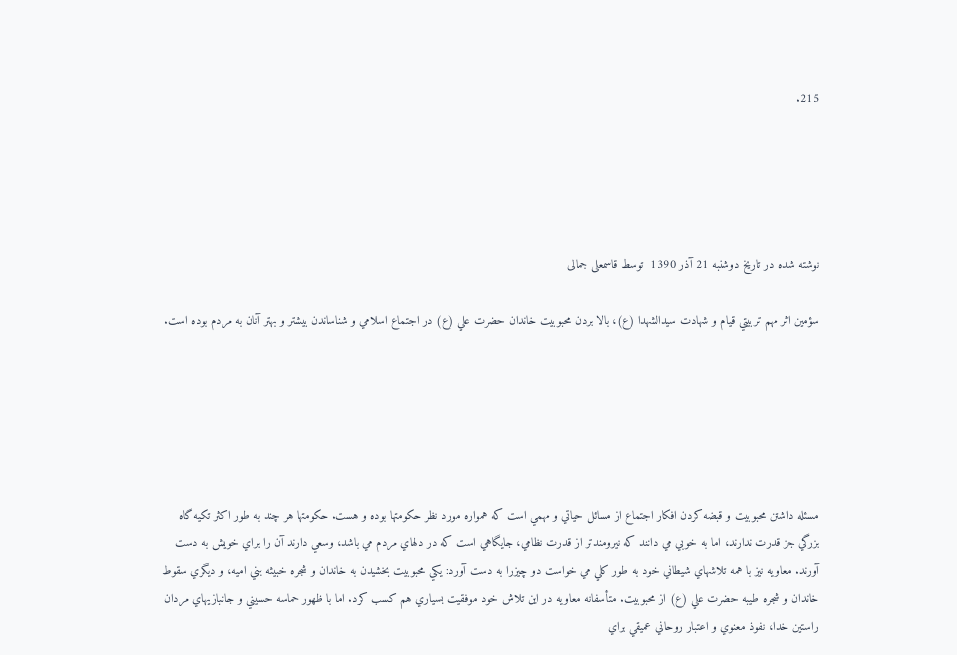215.





نوشته شده در تاريخ دوشنبه 21 آذر 1390  توسط قاسمعلی جمالی

سؤمين اثر مهم تربيتي قيام و شهادت سيدالشهدا (ع)، بالا بردن محبوبيت خاندان حضرت علي (ع) در اجتماع اسلامي و شناساندن بيشتر و بهتر آنان به مردم بوده است.






مسئله داشتن محبوبيت و قبضه کردن افکار اجتماع از مسائل حياتي و مهمي است که همواره مورد نظر حکومتها بوده و هست. حکومتها هر چند به طور اکثر تکيه گاه بزرگي جز قدرت ندارند، اما به خوبي مي دانند که نيرومندتر از قدرت نظامي، جايگاهي است که در دلهاي مردم مي باشد، وسعي دارند آن را براي خويش به دست آورند. معاويه نيز با همه تلاشهاي شيطاني خود به طور کلي مي خواست دو چيزرا به دست آورد: يکي محبوبيت بخشيدن به خاندان و شجره خبيثه بني اميه، و ديگري سقوط خاندان و شجره طيبه حضرت علي (ع) از محبوبيت. متأسفانه معاويه در اين تلاش خود موفقيت بسياري هم کسب کرد. اما با ظهور حماسه حسيني و جانبازيهاي مردان راستين خدا، نفوذ معنوي و اعتبار روحاني عميقي براي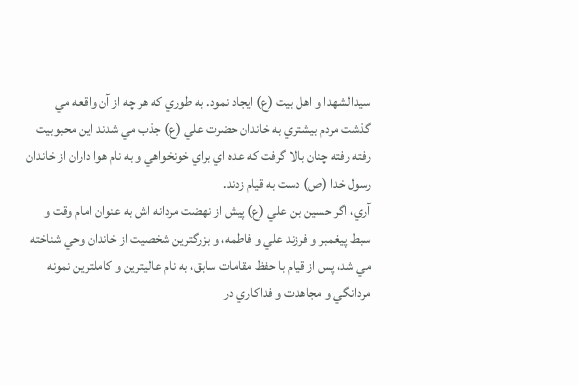سيدالشهدا و اهل بيت (ع) ايجاد نمود. به طوري که هر چه از آن واقعه مي گذشت مردم بيشتري به خاندان حضرت علي (ع) جذب مي شدند اين محبوبيت رفته رفته چنان بالا گرفت که عده اي براي خونخواهي و به نام هوا داران از خاندان رسول خدا (ص) دست به قيام زدند.
آري، اگر حسين بن علي (ع) پيش از نهضت مردانه اش به عنوان امام وقت و سبط پيغمبر و فرزند علي و فاطمه، و بزرگترين شخصيت از خاندان وحي شناخته مي شد، پس از قيام با حفظ مقامات سابق، به نام عاليترين و کاملترين نمونه مردانگي و مجاهدت و فداکاري در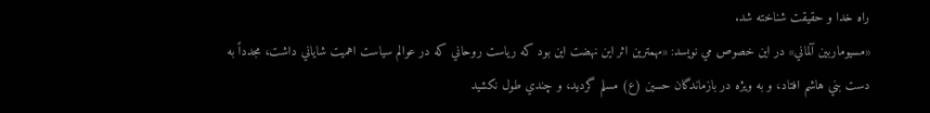راه خدا و حقيقت شناخته شد.
«مسيوماربين آلماني» در اين خصوص مي نويسد: «مهمترين اثر اين نهضت اين بود که رياست روحاني که در عوالم سياست اهميت شاياني داشت، مجدداً به دست بني هاشم افتاد، و به ويژه در بازماندگان حسين (ع) مسلم گرديد، و چندي طول نکشيد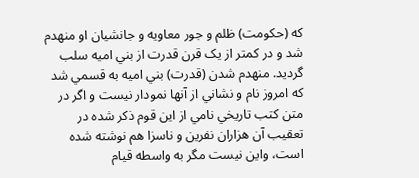که (حکومت) ظلم و جور معاويه و جانشيان او منهدم شد و در کمتر از يک قرن قدرت از بني اميه سلب گرديد. منهدم شدن (قدرت) بني اميه به قسمي شد که امروز نام و نشاني از آنها نمودار نيست و اگر در متن کتب تاريخي نامي از اين قوم ذکر شده در تعقيب آن هزاران نفرين و ناسزا هم نوشته شده است، واين نيست مگر به واسطه قيام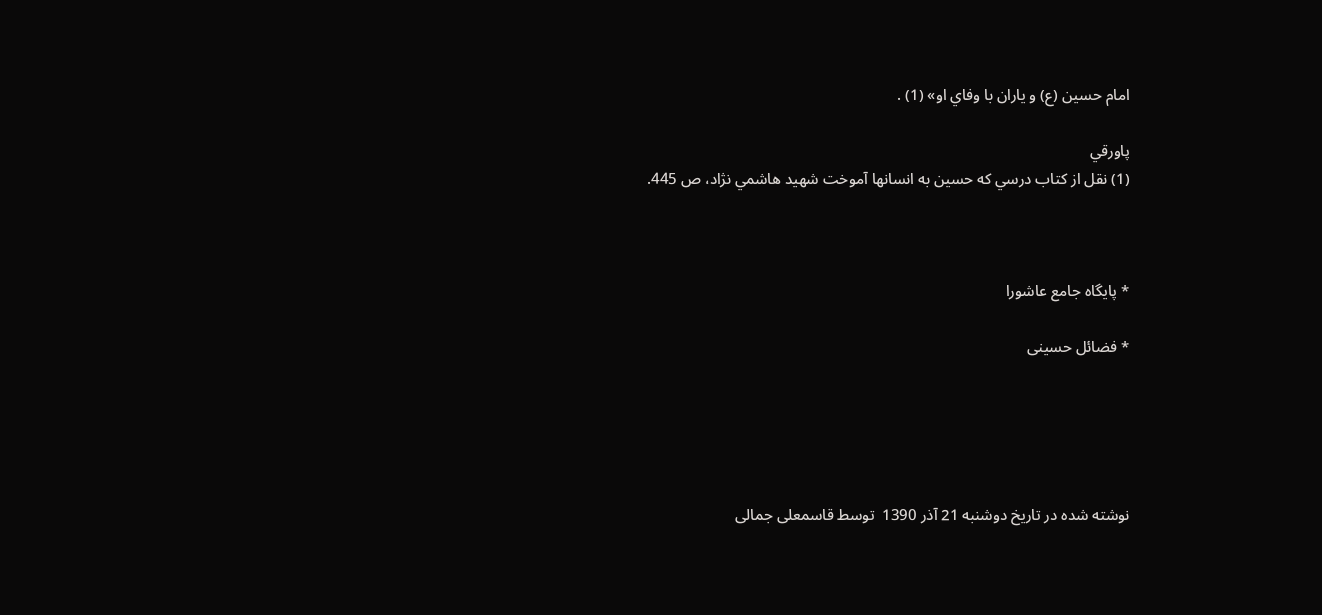امام حسين (ع) و ياران با وفاي او» (1) .

پاورقي
(1) نقل از کتاب درسي که حسين به انسانها آموخت شهيد هاشمي نژاد، ص 445.



* پایگاه جامع عاشورا

* فضائل حسینی





نوشته شده در تاريخ دوشنبه 21 آذر 1390  توسط قاسمعلی جمالی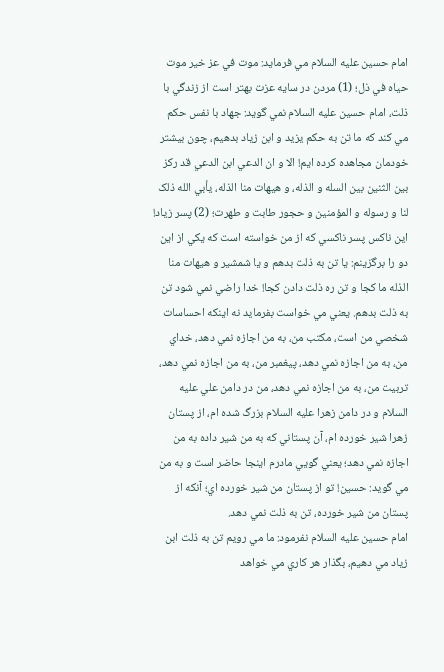امام حسين عليه السلام مي فرمايد: موت في عز خير موت حياه في ذل؛ (1) مردن در سايه عزت بهتر است از زندگي با ذلت، امام حسين عليه السلام نمي گويد: جهاد با نفس حکم مي کند که ما تن به حکم يزيد و ابن زياد بدهيم، چون بيشتر خودمان مجاهده کرده ايم! الا و ان الدعي ابن الدعي قد رکز بين الثنين بين السله و الذله، و هيهات منا الذله، يأبي الله ذلک لنا و رسوله و المؤمنين و حجور طابت و طهرت؛ (2) پسر زياد! اين ناکس پسر ناکسي که از من خواسته است که يکي از اين دو را برگزينم: يا تن به ذلت بدهم و يا شمشير و هيهات منا الذله ما کجا و تن ره ذلت دادن کجا! خدا راضي نمي شود تن به ذلت بدهم. يعني مي خواست بفرمايد نه اينکه احساسات شخصي من است، مکتب من، به من اجازه نمي دهد، خداي من، به من اجازه نمي دهد، پيغمبر من، به من اجازه نمي دهد، تربيت من، به من اجازه نمي دهد، من در دامن علي عليه السلام و در دامن زهرا عليه السلام بزرگ شده ام، از پستان زهرا شير خورده ام، آن پستاني که به من شير داده به من اجازه نمي دهد؛ يعني گويي مادرم اينجا حاضر است و به من مي گويد: حسين! تو از پستان من شير خورده اي؛ آنکه از پستان من شير خورده، تن به ذلت نمي دهد.
امام حسين عليه السلام نفرمود: ما مي رويم تن به ذلت ابن زياد مي دهيم، بگذار هر کاري مي خواهد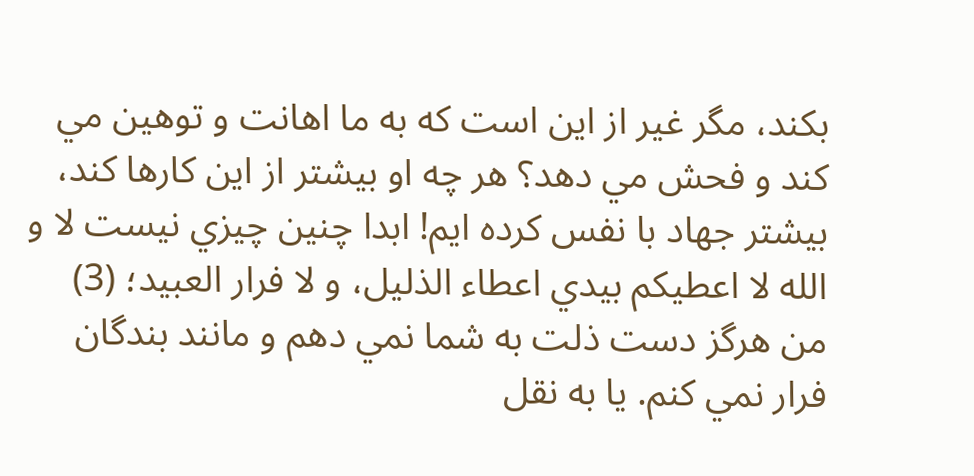بکند، مگر غير از اين است که به ما اهانت و توهين مي کند و فحش مي دهد؟ هر چه او بيشتر از اين کارها کند، بيشتر جهاد با نفس کرده ايم! ابدا چنين چيزي نيست لا و الله لا اعطيکم بيدي اعطاء الذليل، و لا فرار العبيد؛ (3) من هرگز دست ذلت به شما نمي دهم و مانند بندگان فرار نمي کنم. يا به نقل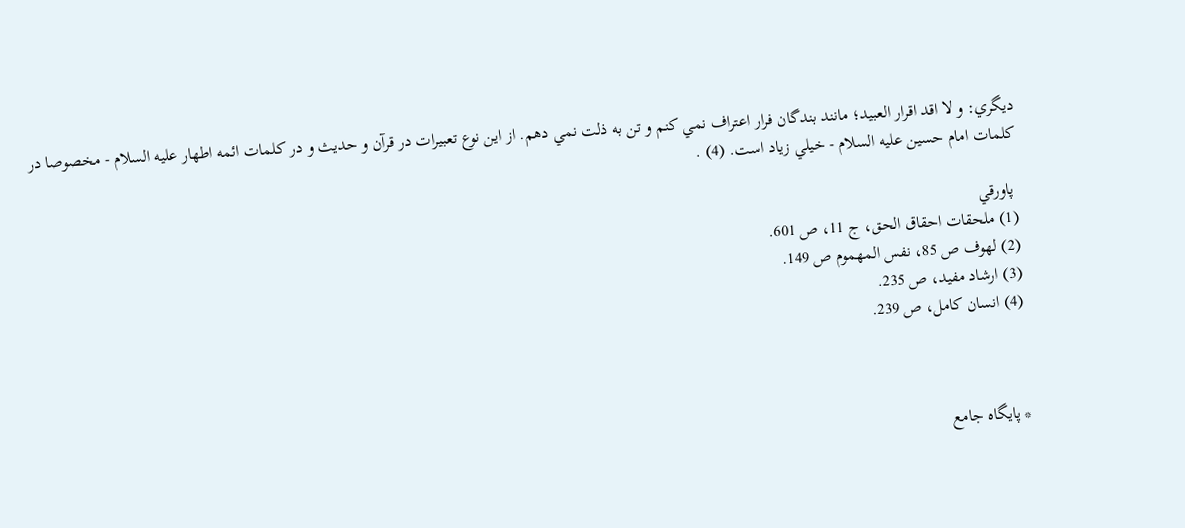ديگري: و لا اقد اقرار العبيد؛ مانند بندگان فرار اعتراف نمي کنم و تن به ذلت نمي دهم. از اين نوع تعبيرات در قرآن و حديث و در کلمات ائمه اطهار عليه السلام - مخصوصا در کلمات امام حسين عليه السلام - خيلي زياد است. (4) .

 پاورقي
(1) ملحقات احقاق الحق، ج 11، ص 601.
(2) لهوف ص 85، نفس المهموم ص 149.
(3) ارشاد مفيد، ص 235.
(4) انسان کامل، ص 239.



* پایگاه جامع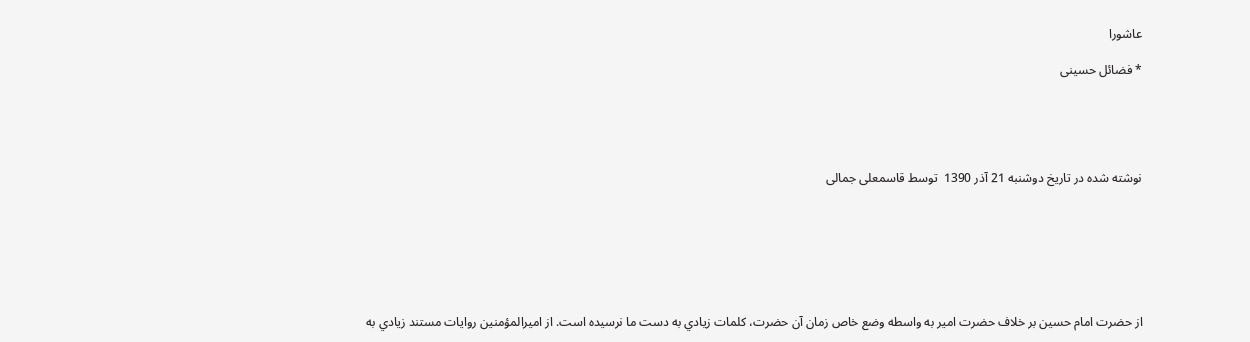عاشورا

* فضائل حسینی





نوشته شده در تاريخ دوشنبه 21 آذر 1390  توسط قاسمعلی جمالی







از حضرت امام حسين بر خلاف حضرت امير به واسطه وضع خاص زمان آن حضرت، کلمات زيادي به دست ما نرسيده است. از اميرالمؤمنين روايات مستند زيادي به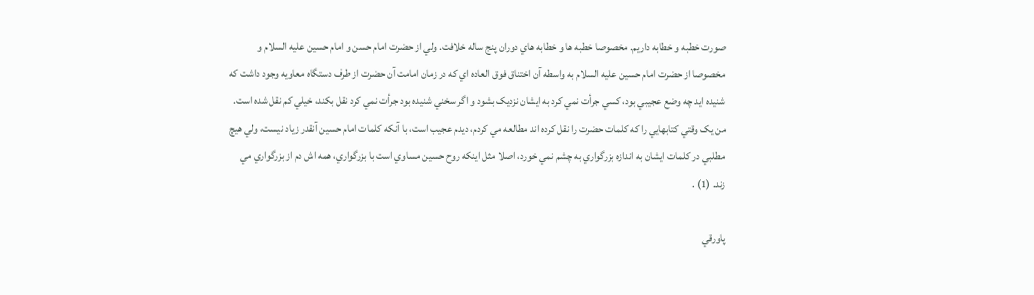صورت خطبه و خطابه داريم. مخصوصا خطبه ها و خطابه هاي دوران پنج ساله خلافت. ولي از حضرت امام حسن و امام حسين عليه السلام و مخصوصا از حضرت امام حسين عليه السلام به واسطه آن اختناق فوق العاده اي که در زمان امامت آن حضرت از طرف دستگاه معاويه وجود داشت که شنيده ايد چه وضع عجيبي بود، کسي جرأت نمي کرد به ايشان نزديک بشود و اگر سخني شنيده بود جرأت نمي کرد نقل بکند، خيلي کم نقل شده است. من يک وقتي کتابهايي را که کلمات حضرت را نقل کرده اند مطالعه مي کردم، ديدم عجيب است، با آنکه کلمات امام حسين آنقدر زياد نيست، ولي هيچ مطلبي در کلمات ايشان به اندازه بزرگواري به چشم نمي خورد، اصلا مثل اينکه روح حسين مساوي است با بزرگواري، همه اش دم از بزرگواري مي زند. (1) .

پاورقي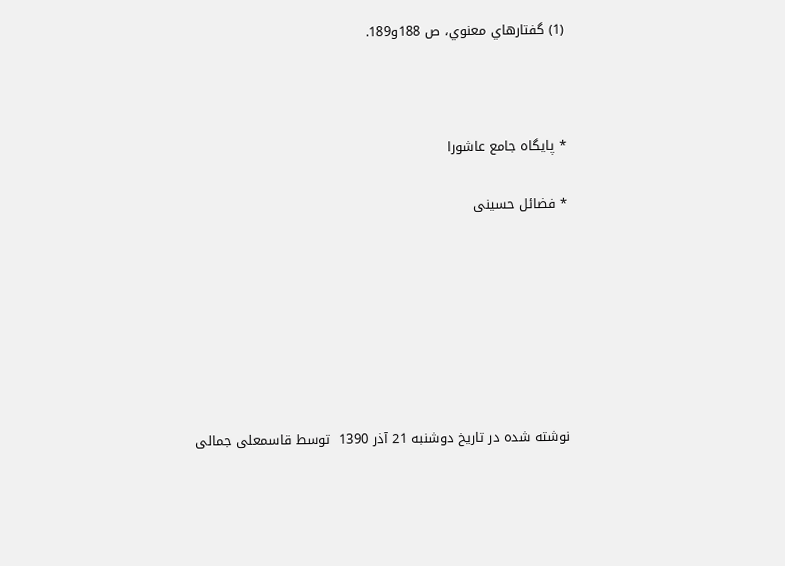(1) گفتارهاي معنوي، ص 188و189.



* پایگاه جامع عاشورا

* فضائل حسینی







نوشته شده در تاريخ دوشنبه 21 آذر 1390  توسط قاسمعلی جمالی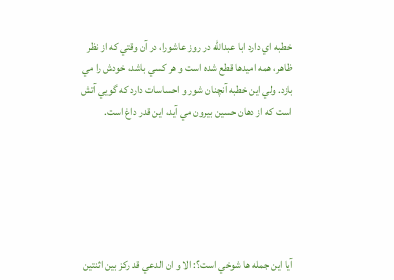خطبه اي دارد ابا عبدالله در روز عاشورا، در آن وقتي که از نظر ظاهر، همه اميدها قطع شده است و هر کسي باشد، خودش را مي بازد. ولي اين خطبه آنچنان شور و احساسات دارد که گويي آتش است که از دهان حسين بيرون مي آيد، اين قدر داغ است.






آيا اين جمله ها شوخي است؟: الا و ان الدعي قد رکز بين اثنتين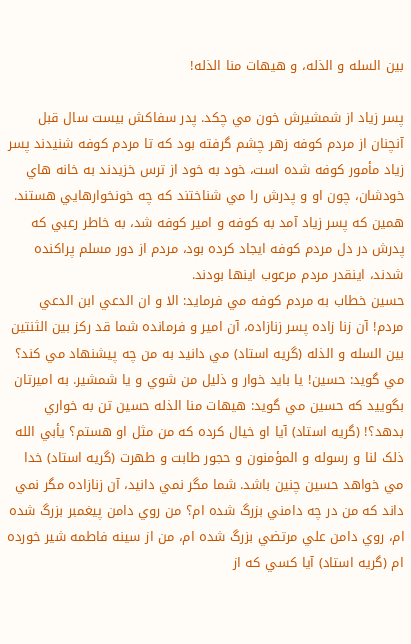بين السله و الذله، و هيهات منا الذله!

پسر زياد از شمشيرش خون مي چکد. پدر سفاکش بيست سال قبل آنچنان از مردم کوفه زهر چشم گرفته بود که تا مردم کوفه شنيدند پسر زياد مأمور کوفه شده است، خود به خود از ترس خزيدند به خانه هاي خودشان، چون او و پدرش را مي شناختند که چه خونخوارهايي هستند.
همين که پسر زياد آمد به کوفه و امير کوفه شد، به خاطر رعبي که پدرش در دل مردم کوفه ايجاد کرده بود، مردم از دور مسلم پراکنده شدند، اينقدر مردم مرعوب اينها بودند.
حسين خطاب به مردم کوفه مي فرمايد: الا و ان الدعي ابن الدعي مردم! آن زنا زاده پسر زنازاده، آن امير و فرمانده شما قد رکز بين الثنتين بين السله و الذله (گريه استاد) مي دانيد به من چه پيشنهاد مي کند؟ مي گويد: حسين! يا بايد خوار و ذليل من شوي و يا شمشير. به اميرتان بگوييد که حسين مي گويد: هيهات منا الذله حسين تن به خواري بدهد؟! (گريه استاد) آيا او خيال کرده که من مثل او هستم؟ يأبي الله ذلک لنا و رسوله و المؤمنون و حجور طابت و طهرت (گريه استاد) خدا مي خواهد حسين چنين باشد. شما مگر نمي دانيد، آن زنازاده مگر نمي داند که من در چه دامني بزرگ شده ام؟ من روي دامن پيغمبر بزرگ شده ام، روي دامن علي مرتضي بزرگ شده ام، من از سينه فاطمه شير خورده ام (گريه استاد) آيا کسي که از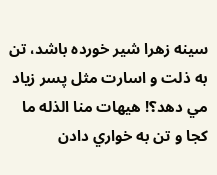سينه زهرا شير خورده باشد، تن به ذلت و اسارت مثل پسر زياد مي دهد؟! هيهات منا الذله ما کجا و تن به خواري دادن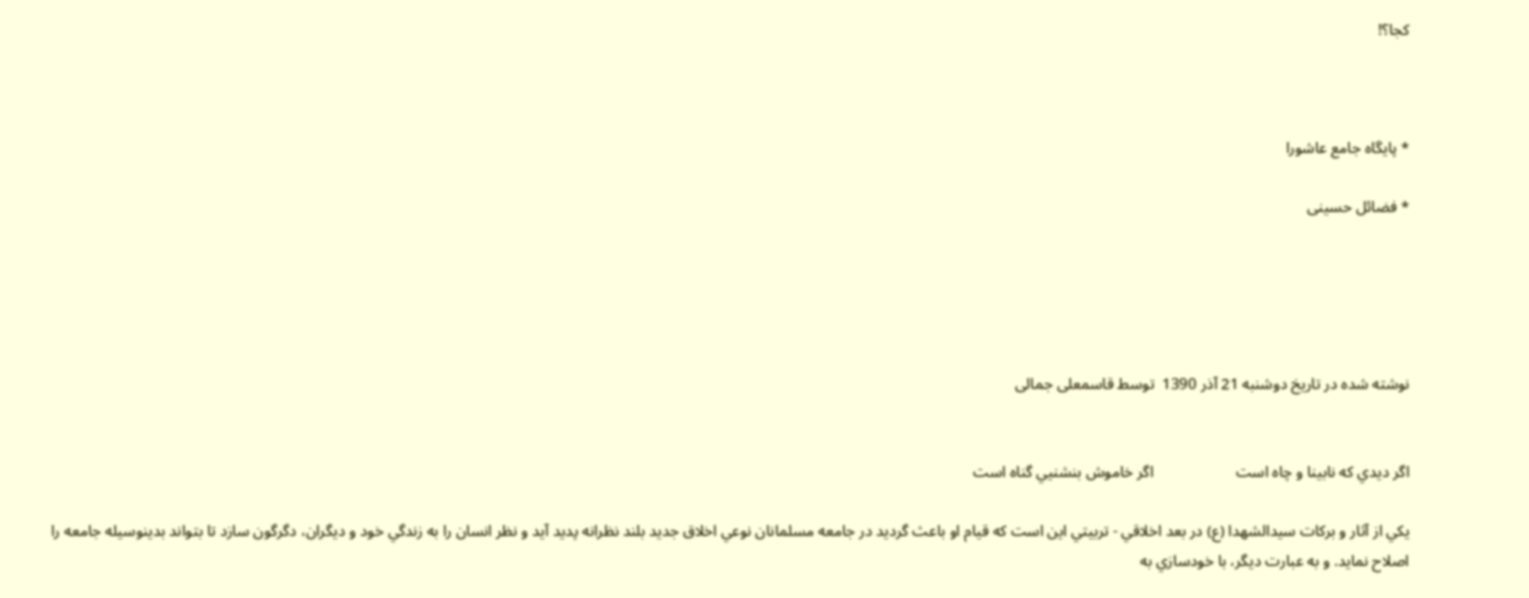کجا؟!



* پایگاه جامع عاشورا

* فضائل حسینی





نوشته شده در تاريخ دوشنبه 21 آذر 1390  توسط قاسمعلی جمالی


اگر ديدي که نابينا و چاه است                     اگر خاموش بنشنيي گناه است

يکي از آثار و برکات سيدالشهدا (ع) در بعد اخلاقي - تربيتي اين است که قيام او باعث گرديد در جامعه مسلمانان نوعي اخلاق جديد بلند نظرانه پديد آيد و نظر انسان را به زندگي خود و ديگران، دگرگون سازد تا بتواند بدينوسيله جامعه را اصلاح نمايد. و به عبارت ديگر، با خودسازي به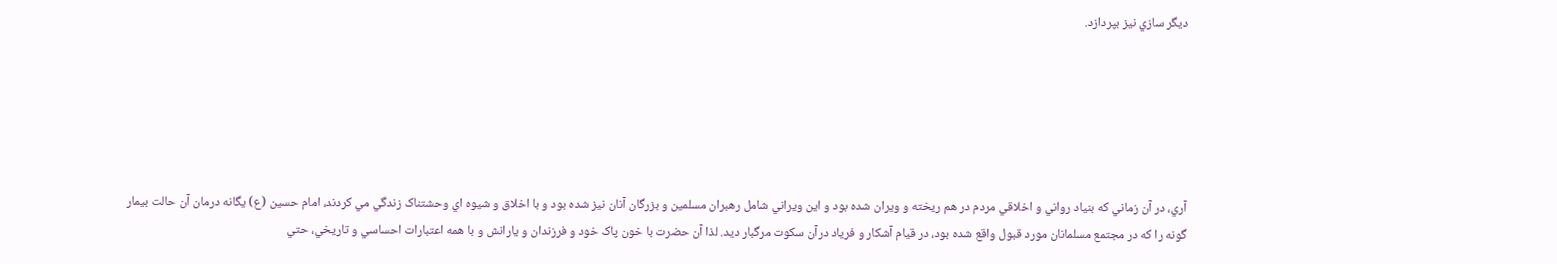ديگر سازي نيز بپردازد.






آري، در آن زماني که بنياد رواني و اخلاقي مردم در هم ريخته و ويران شده بود و اين ويراني شامل رهبران مسلمين و بزرگان آنان نيز شده بود و با اخلاق و شيوه اي وحشتناک زندگي مي کردند، امام حسين (ع) يگانه درمان آن حالت بيمار گونه را که در مجتمع مسلمانان مورد قبول واقع شده بود، در قيام آشکار و فرياد درآن سکوت مرگبار ديد. لذا آن حضرت با خون پاک خود و فرزندان و يارانش و با همه اعتبارات احساسي و تاريخي، حتي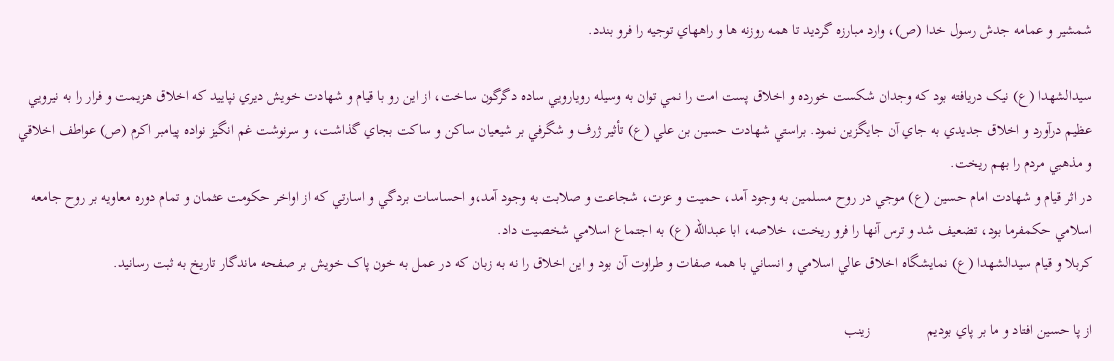شمشير و عمامه جدش رسول خدا (ص)، وارد مبارزه گرديد تا همه روزنه ها و راههاي توجيه را فرو بندد.

سيدالشهدا (ع) نيک دريافته بود که وجدان شکست خورده و اخلاق پست امت را نمي توان به وسيله رويارويي ساده دگرگون ساخت، از اين رو با قيام و شهادت خويش ديري نپاييد که اخلاق هزيمت و فرار را به نيرويي عظيم درآورد و اخلاق جديدي به جاي آن جايگزين نمود. براستي شهادت حسين بن علي (ع) تأثير ژرف و شگرفي بر شيعيان ساکن و ساکت بجاي گذاشت، و سرنوشت غم انگيز نواده پيامبر اکرم (ص) عواطف اخلاقي و مذهبي مردم را بهم ريخت.
در اثر قيام و شهادت امام حسين (ع) موجي در روح مسلمين به وجود آمد، حميت و عزت، شجاعت و صلابت به وجود آمد،و احساسات بردگي و اسارتي که از اواخر حکومت عثمان و تمام دوره معاويه بر روح جامعه اسلامي حکمفرما بود، تضعيف شد و ترس آنها را فرو ريخت، خلاصه، ابا عبدالله (ع) به اجتماع اسلامي شخصيت داد.
کربلا و قيام سيدالشهدا (ع) نمايشگاه اخلاق عالي اسلامي و انساني با همه صفات و طراوت آن بود و اين اخلاق را نه به زبان که در عمل به خون پاک خويش بر صفحه ماندگار تاريخ به ثبت رسانيد.

از پا حسين افتاد و ما بر پاي بوديم               زينب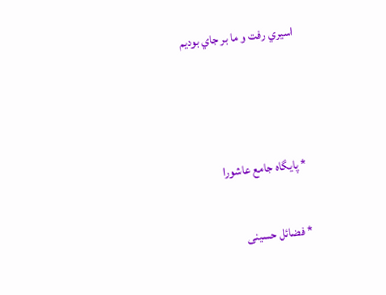اسيري رفت و ما بر جاي بوديم



* پایگاه جامع عاشورا

* فضائل حسینی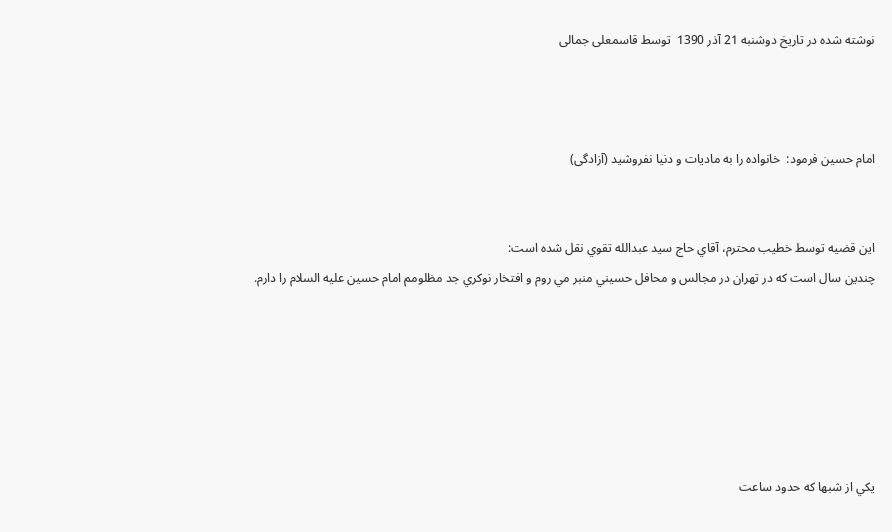نوشته شده در تاريخ دوشنبه 21 آذر 1390  توسط قاسمعلی جمالی



امام حسين فرمود:  خانواده را به ماديات و دنيا نفروشيد (آزادگی)


اين قضيه توسط خطيب محترم، آقاي حاج سيد عبدالله تقوي نقل شده است:
چندين سال است که در تهران در مجالس و محافل حسيني منبر مي روم و افتخار نوکري جد مظلومم امام حسين عليه السلام را دارم.






يکي از شبها که حدود ساعت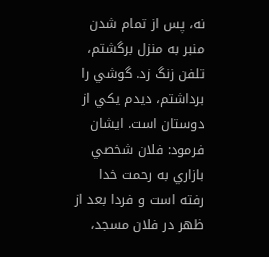نه، پس از تمام شدن منبر به منزل برگشتم، تلفن زنگ زد. گوشي را برداشتم، ديدم يکي از دوستان است. ايشان فرمود: فلان شخصي بازاري به رحمت خدا رفته است و فردا بعد از ظهر در فلان مسجد،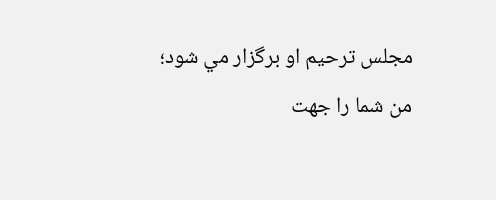مجلس ترحيم او برگزار مي شود؛ من شما را جهت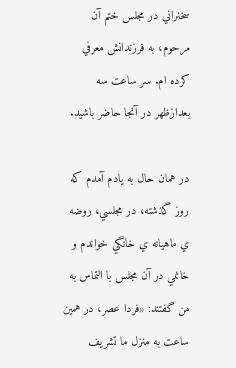سخنراني در مجلس ختم آن مرحوم، به فرزندانش معرفي کرده ام. سر ساعت سه بعدازظهر در آنجا حاضر باشيد.

در همان حال به يادم آمدم که روز گذشته، در مجلسي، روضه ي ماهيانه ي خانگي خواندم و خانمي در آن مجلس با التماس به من گفتند: «فردا عصر، در همين ساعت به منزل ما تشريف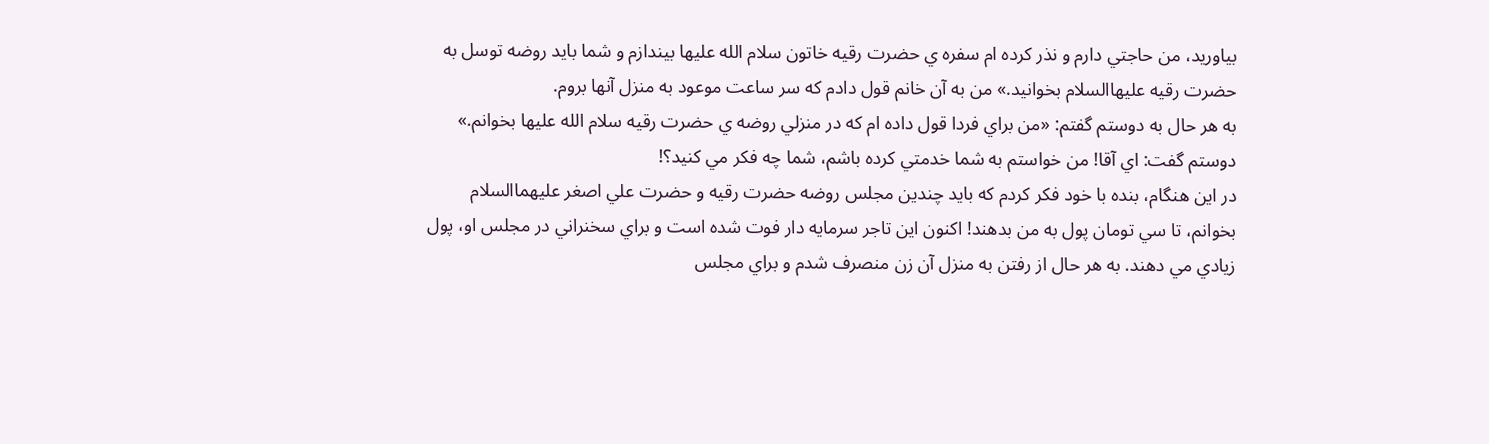بياوريد، من حاجتي دارم و نذر کرده ام سفره ي حضرت رقيه خاتون سلام الله عليها بيندازم و شما بايد روضه توسل به حضرت رقيه عليهاالسلام بخوانيد.» من به آن خانم قول دادم که سر ساعت موعود به منزل آنها بروم.
به هر حال به دوستم گفتم: «من براي فردا قول داده ام که در منزلي روضه ي حضرت رقيه سلام الله عليها بخوانم.» دوستم گفت: اي آقا! من خواستم به شما خدمتي کرده باشم، شما چه فکر مي کنيد؟!
در اين هنگام، بنده با خود فکر کردم که بايد چندين مجلس روضه حضرت رقيه و حضرت علي اصغر عليهماالسلام بخوانم، تا سي تومان پول به من بدهند! اکنون اين تاجر سرمايه دار فوت شده است و براي سخنراني در مجلس او، پول زيادي مي دهند. به هر حال از رفتن به منزل آن زن منصرف شدم و براي مجلس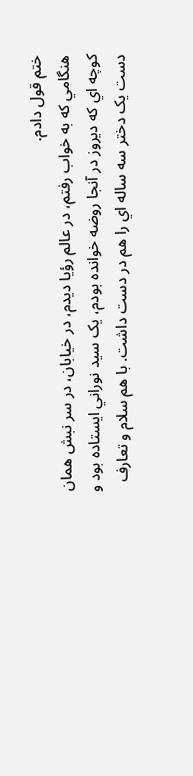ختم قول دادم.
هنگامي که به خواب رفتم، در عالم رؤيا ديدم، در خيابان، در سر نبش همان کوچه اي که ديروز در آنجا روضه خوانده بودم، يک سيد نوراني ايستاده بود و دست يک دختر سه ساله اي را هم در دست داشت. با هم سلام و تعارف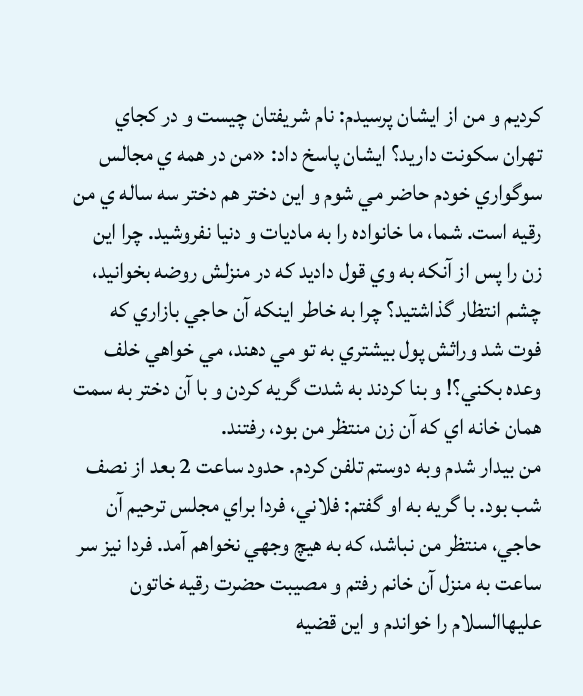کرديم و من از ايشان پرسيدم: نام شريفتان چيست و در کجاي تهران سکونت داريد؟ ايشان پاسخ داد: «من در همه ي مجالس سوگواري خودم حاضر مي شوم و اين دختر هم دختر سه ساله ي من رقيه است. شما، ما خانواده را به ماديات و دنيا نفروشيد. چرا اين زن را پس از آنکه به وي قول داديد که در منزلش روضه بخوانيد، چشم انتظار گذاشتيد؟ چرا به خاطر اينکه آن حاجي بازاري که فوت شد وراثش پول بيشتري به تو مي دهند، مي خواهي خلف وعده بکني؟! و بنا کردند به شدت گريه کردن و با آن دختر به سمت همان خانه اي که آن زن منتظر من بود، رفتند.
من بيدار شدم وبه دوستم تلفن کردم. حدود ساعت 2 بعد از نصف شب بود. با گريه به او گفتم: فلاني، فردا براي مجلس ترحيم آن حاجي، منتظر من نباشد، که به هيچ وجهي نخواهم آمد. فردا نيز سر ساعت به منزل آن خانم رفتم و مصيبت حضرت رقيه خاتون عليهاالسلام را خواندم و اين قضيه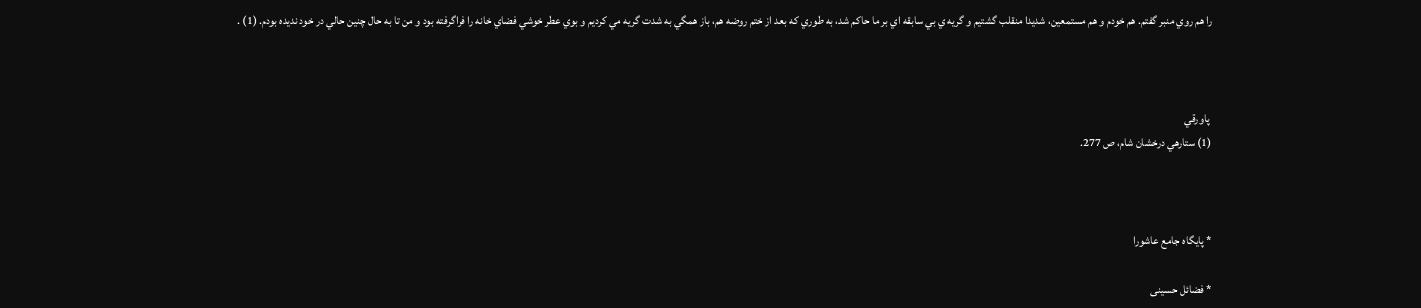را هم روي منبر گفتم. هم خودم و هم مستمعين، شديدا منقلب گشتيم و گريه ي بي سابقه اي بر ما حاکم شد، به طوري که بعد از ختم روضه هم، باز همگي به شدت گريه مي کرديم و بوي عطر خوشي فضاي خانه را فراگرفته بود و من تا به حال چنين حالي در خود نديده بودم. (1) .



 پاورقي
(1) ستارهي درخشان شام، ص 277.



* پایگاه جامع عاشورا

* فضائل حسینی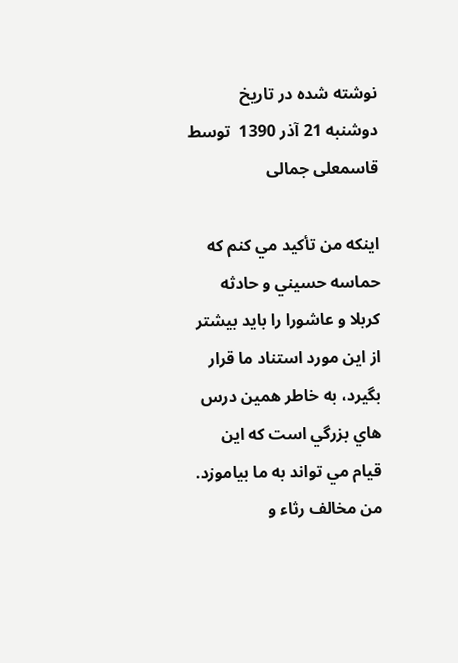نوشته شده در تاريخ دوشنبه 21 آذر 1390  توسط قاسمعلی جمالی

اينکه من تأکيد مي کنم که حماسه حسيني و حادثه کربلا و عاشورا را بايد بيشتر از اين مورد استناد ما قرار بگيرد، به خاطر همين درس هاي بزرگي است که اين قيام مي تواند به ما بياموزد. من مخالف رثاء و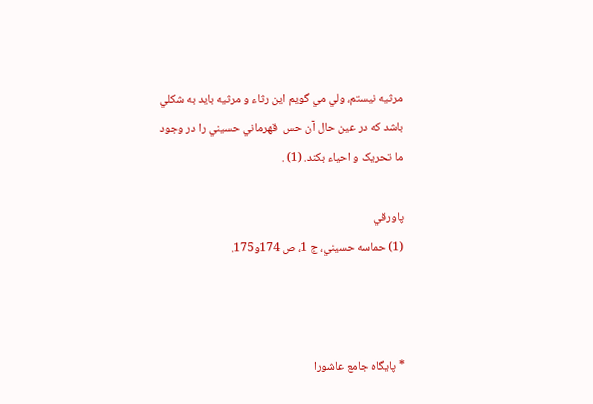مرثيه نيستم، ولي مي گويم اين رثاء و مرثيه بايد به شکلي باشد که در عين حال آن حس ‍ قهرماني حسيني را در وجود ما تحريک و احياء بکند. (1) .

پاورقي
(1) حماسه حسيني، ج 1، ص 174و175.



* پایگاه جامع عاشورا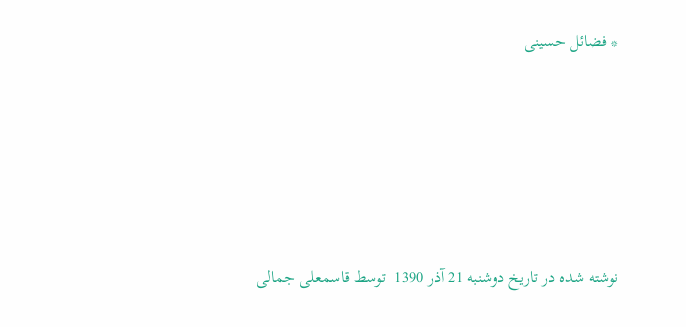* فضائل حسینی





نوشته شده در تاريخ دوشنبه 21 آذر 1390  توسط قاسمعلی جمالی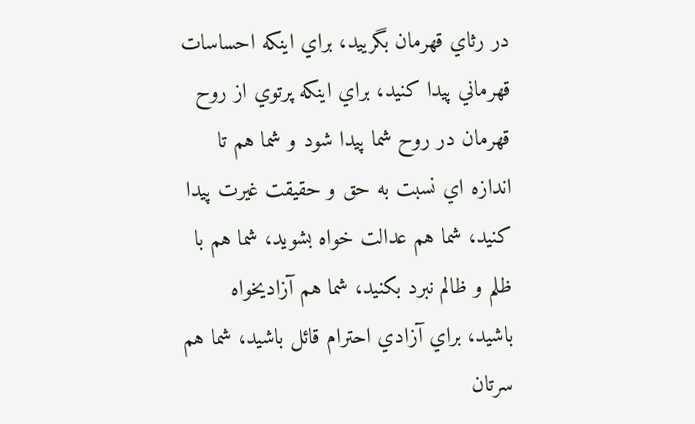در رثاي قهرمان بگرييد، براي اينکه احساسات قهرماني پيدا کنيد، براي اينکه پرتوي از روح قهرمان در روح شما پيدا شود و شما هم تا اندازه اي نسبت به حق و حقيقت غيرت پيدا کنيد، شما هم عدالت خواه بشويد، شما هم با ظلم و ظالم نبرد بکنيد، شما هم آزاديخواه باشيد، براي آزادي احترام قائل باشيد، شما هم سرتان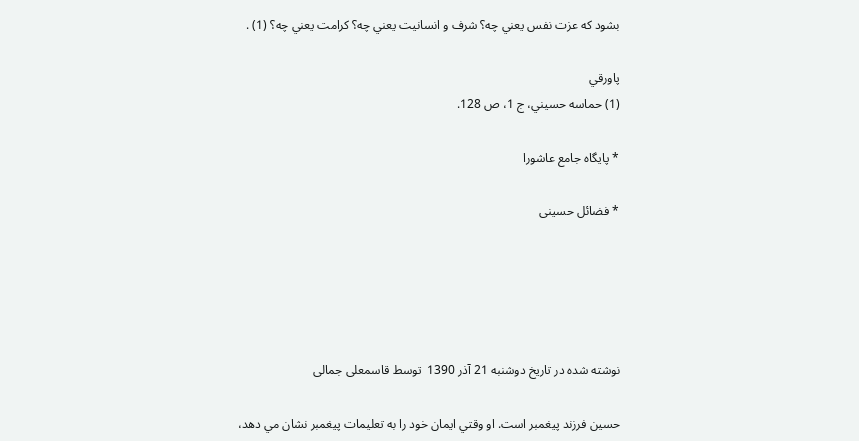بشود که عزت نفس يعني چه؟ شرف و انسانيت يعني چه؟ کرامت يعني چه؟ (1) .

پاورقي
(1) حماسه حسيني، ج 1، ص 128.

* پایگاه جامع عاشورا

* فضائل حسینی





نوشته شده در تاريخ دوشنبه 21 آذر 1390  توسط قاسمعلی جمالی

حسين فرزند پيغمبر است. او وقتي ايمان خود را به تعليمات پيغمبر نشان مي دهد،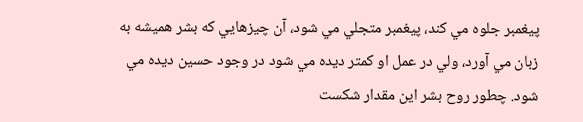پيغمبر جلوه مي کند، پيغمبر متجلي مي شود، آن چيزهايي که بشر هميشه به زبان مي آورد، ولي در عمل او کمتر ديده مي شود در وجود حسين ديده مي شود. چطور روح بشر اين مقدار شکست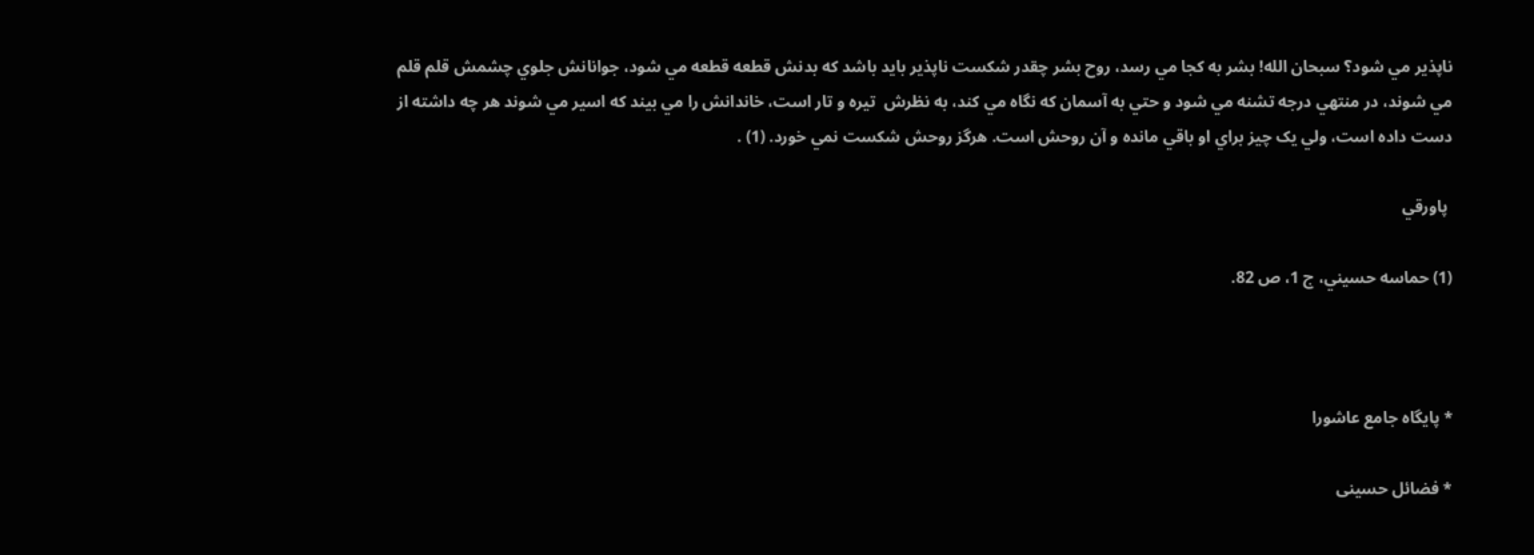ناپذير مي شود؟ سبحان الله! بشر به کجا مي رسد، روح بشر چقدر شکست ناپذير بايد باشد که بدنش قطعه قطعه مي شود، جوانانش جلوي چشمش قلم قلم مي شوند، در منتهي درجه تشنه مي شود و حتي به آسمان که نگاه مي کند، به نظرش ‍ تيره و تار است، خاندانش را مي بيند که اسير مي شوند هر چه داشته از دست داده است، ولي يک چيز براي او باقي مانده و آن روحش است. هرگز روحش شکست نمي خورد. (1) .

 پاورقي

(1) حماسه حسيني، ج 1، ص 82.



* پایگاه جامع عاشورا

* فضائل حسینی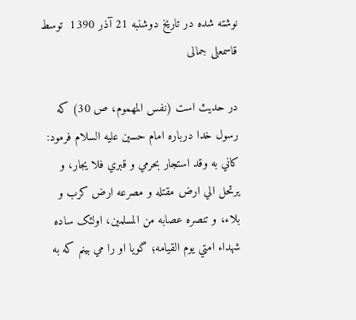نوشته شده در تاريخ دوشنبه 21 آذر 1390  توسط قاسمعلی جمالی

در حديث است (نفس المهموم، ص 30) که رسول خدا درباره امام حسين عليه السلام فرمود: کاني به وقد استجار بحرمي و قبري فلا يجار، و يرتحل الي ارض مقتله و مصرعه ارض کرب و بلاء، و تنصره عصابه من المسلمين، اولئک ساده شهداء امتي يوم القيامه؛ گويا او را مي بينم که به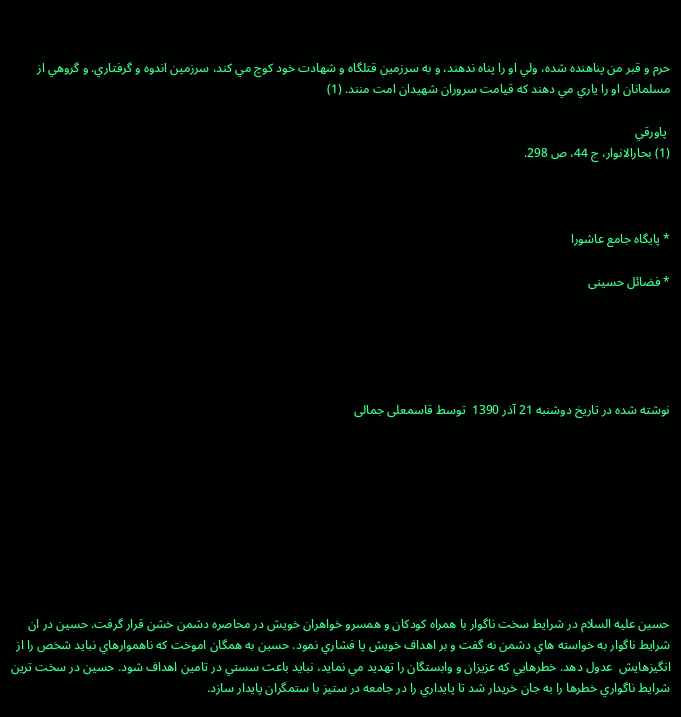حرم و قبر من پناهنده شده، ولي او را پناه ندهند، و به سرزمين قتلگاه و شهادت خود کوچ مي کند، سرزمين اندوه و گرفتاري. و گروهي از مسلمانان او را ياري مي دهند که قيامت سروران شهيدان امت منند. (1)

 پاورقي
(1) بحارالانوار، ج 44، ص 298.



* پایگاه جامع عاشورا

* فضائل حسینی





نوشته شده در تاريخ دوشنبه 21 آذر 1390  توسط قاسمعلی جمالی









حسين عليه السلام در شرايط سخت ناگوار با همراه کودکان و همسرو خواهران خويش در محاصره دشمن خشن قرار گرفت. حسين در ان شرايط ناگوار به خواسته هاي دشمن نه گفت و بر اهداف خويش پا فشاري نمود. حسين به همگان اموخت که ناهموارهاي نبايد شخص را از انگيزهايش ‍ عدول دهد. خطرهايي که عزيزان و وابستگان را تهديد مي نمايد، نبايد باعث سستي در تامين اهداف شود. حسين در سخت ترين شرايط ناگواري خطرها را به جان خريدار شد تا پايداري را در جامعه در ستيز با ستمگران پايدار سازد.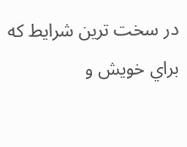در سخت ترين شرايط که براي خويش و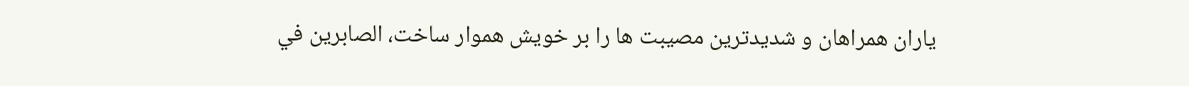ياران همراهان و شديدترين مصيبت ها را بر خويش هموار ساخت، الصابرين في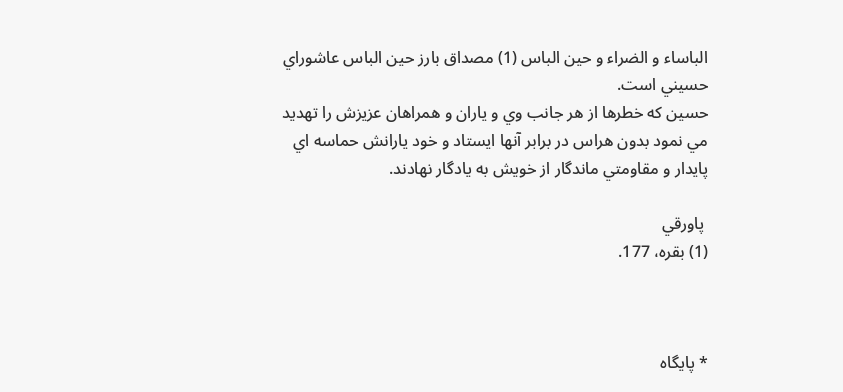الباساء و الضراء و حين الباس (1) مصداق بارز حين الباس عاشوراي حسيني است.
حسين که خطرها از هر جانب وي و ياران و همراهان عزيزش را تهديد مي نمود بدون هراس در برابر آنها ايستاد و خود يارانش حماسه اي پايدار و مقاومتي ماندگار از خويش به يادگار نهادند.

 پاورقي
(1) بقره، 177.



* پایگاه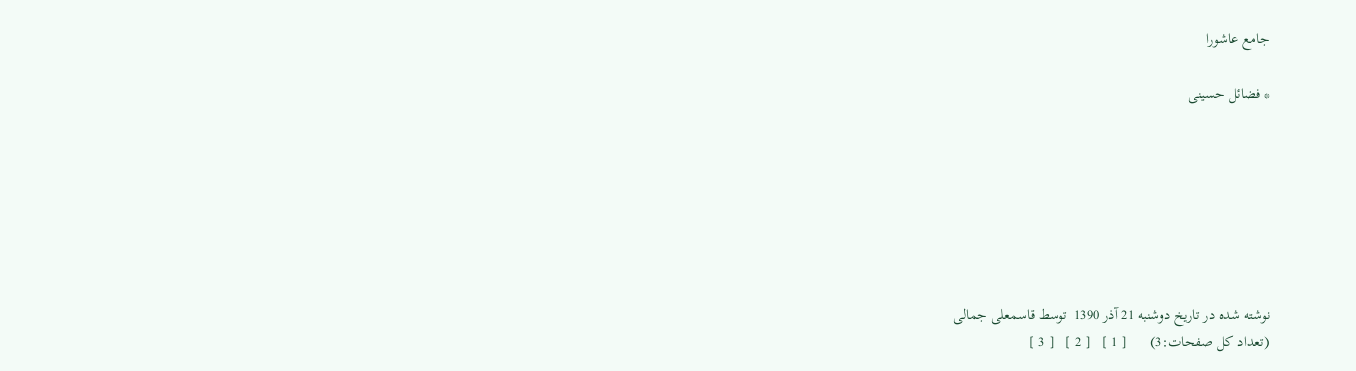جامع عاشورا

* فضائل حسینی







نوشته شده در تاريخ دوشنبه 21 آذر 1390  توسط قاسمعلی جمالی
(تعداد کل صفحات:3)      [ 1 ]   [ 2 ]   [ 3 ]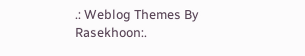.: Weblog Themes By Rasekhoon:.